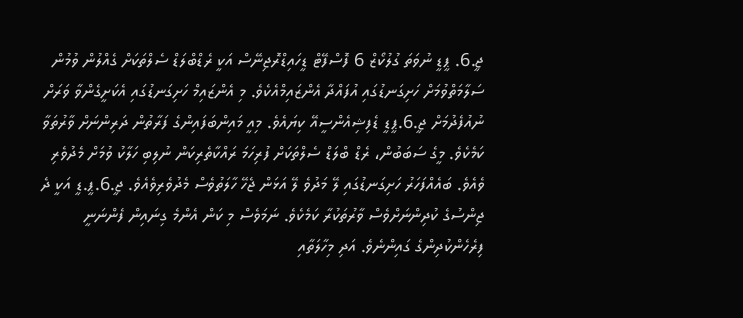ޖީ.6. ޕީޑީ ނުވަތަ ގުލުކޯޒް 6 ފޮސްފޭޓް ޑީހައިޑްރޮޖިނޭސް އަކީ ރެޑްބްލަޑް ސެލްތަކަށް ގެއްލުން ވުމުން ސަލާމަތްވުމަށް ހަށިގަނޑުގައި އުފައްދާ އެންޒައިމްއެކެވެ. މި އެންޒައިމް ހަށިގަނޑުގައި އެކަށީގެންވާ ވަރަށް ނުއުފެދުމަށް ޖީ.6.ޕީޑީ ޑެފިޝިއެންސީއޭ ކިޔައެވެ. މިއީ މައިންބަފައިންގެ ފަރާތުން ދަރިންނަށް ވާރުތަވާ ކަމެކެވެ. މީގެ ސަބަބުން، ރެޑް ބްލަޑް ސެލްތަކަށް ފުރިހަމަ ރައްކާތެރިކަން ނުލިބި ހަލާކު ވުމަށް މެދުވެރި ވެއެވެ. ބައެއްފަހަރު ހަށިގަނޑުގައި ލޭ މަދުވެ ލޭ އަޅަން ޖެހޭ ހާލަތުވެސް މެދުވެރިވެއެވެ. ޖީ.6.ޕީ.ޑީ އަކީ ދެ ޖިންސުގެ ކުދިންނަށްވެސް ވާރުތަކުރާ ކަމެކެވެ. ނަމަވެސް މި ކަން އެންމެ ގިނައިން ފެންނަނީ ފިރެހެންކުދިންގެ ގައިންނެވެ. އަދި މިހާލަތާއި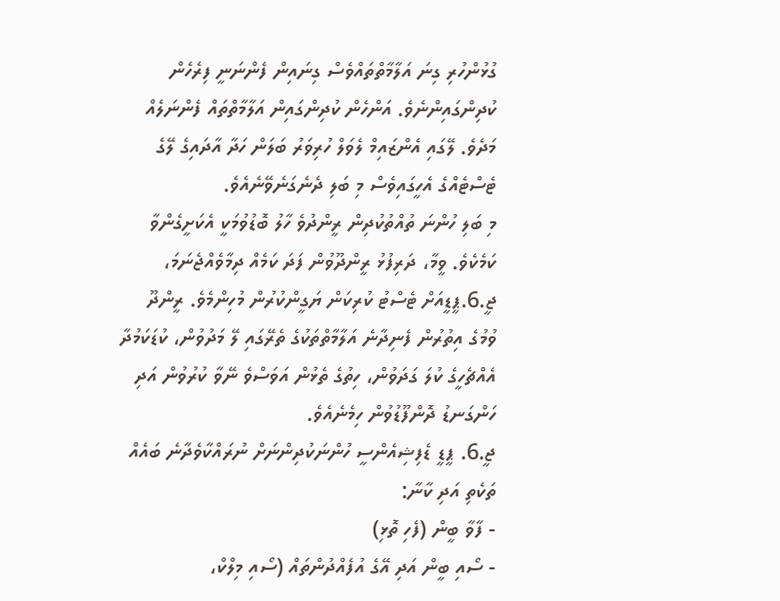ގުޅުންހުރި ގިނަ އަލާމާތްތައްވެސް ގިނައިން ފެންނަނީ ފިރެހެން ކުދިންގައިންނެވެ. އަންހެން ކުދިންގައިން އަލާމާތްތައް ފެންނަލެއް މަދެވެ. ލޭގައި އެންޒައިމް ލެވަލް ހުރިވަރު ބަލަން ހަދާ އާދައިގެ ލޭގެ ޓެސްޓެއްގެ އެހީގައިވެސް މި ބަލި ދެނެގަނެވޭނެއެވެ.
މި ބަލި ހުންނަ ތުއްތުކުދިން ރީންދުވެ ހާލު ބޮޑުވުމަކީ އެކަށީގެންވާ ކަމެކެވެ. ވީމާ، ދަރިފުޅު ރީންދޫވުން ފަދަ ކަމެއް ދިމާވެއްޖެނަމަ، ޖީ.6.ޕީޑީއަށް ޓެސްޓު ކުރިކަން ޔަގީންކުރުން މުހިންމެވެ. ރީންދޫ ވުމުގެ އިތުރުން ފެނިދާނެ އަލާމާތްތަކުގެ ތެރޭގައި ލޭ މަދުވުން، ކުޑަކަމުދާ އެއްޗެހީގެ ކުލަ ގަދަވުން، ހިތުގެ ތެޅުން އަވަސްވެ ނޭވާ ކުރުވުން އަދި ހަންގަނޑު ދޮންފޫޑުވުން ހިމެނެއެވެ.
ޖީ.6. ޕީޑީ ޑެފިޝިއެންސީ ހުންނަކުދިންނަށް ނުރައްކާވެދާނެ ބައެއް ތަކެތި އަދި ކާނާ:
- ފާވާ ބީން (ފެހި ތޮޅި)
- ސޯއި ބީން އަދި އޭގެ އުފެއްދުންތައް (ސޯއި މިލްކް،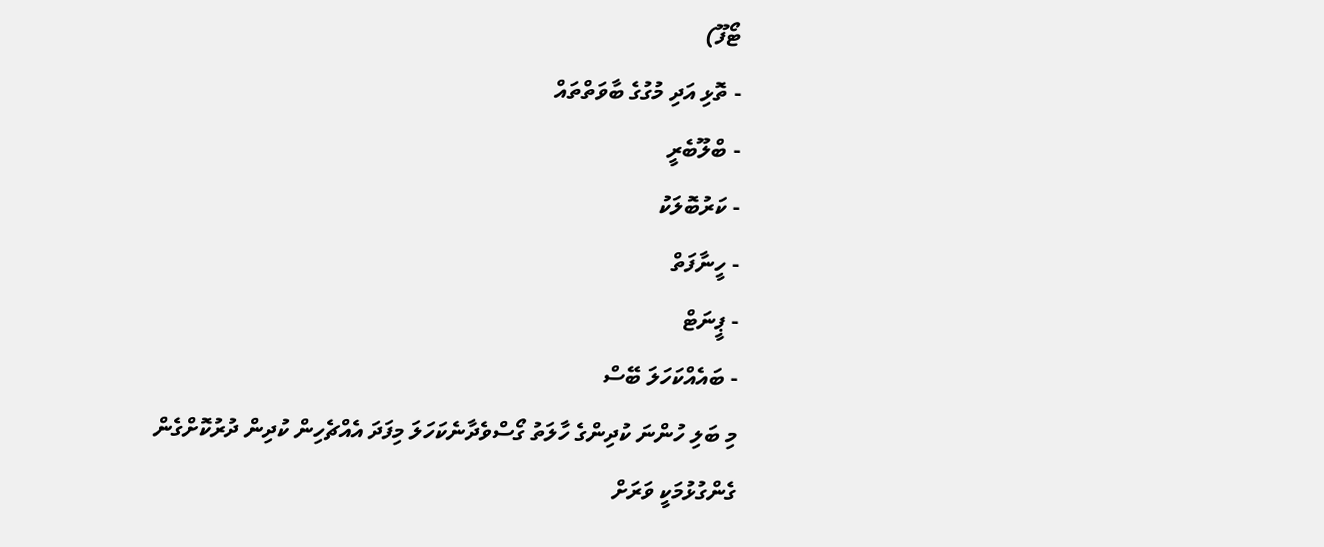ޓޯފޫ)
- ތޮޅި އަދި މުގުގެ ބާވަތްތައް
- ބްލޫބެރީ
- ކަރުބޮލަކު
- ހީނާފަތް
- ޕީނަޓް
- ބައެއްކަހަލަ ބޭސް
މި ބަލި ހުންނަ ކުދިންގެ ހާލަތު ގޯސްވެދާނެކަހަލަ މިފަދަ އެއްޗެހިން ކުދިން ދުރުކޮށްގެން ގެންގުޅުމަކީ ވަރަށް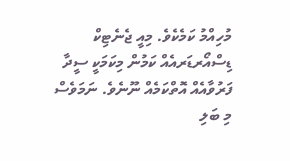މުހިއްމު ކަމެކެވެ. މިއީ ޖެނެޓިކް ޑިސްއޯރޑަރއެއް ކަމުން މިކަމަކީ ސީދާ ފަރުވާއެއް އޮތްކަމެއް ނޫނެވެ. ނަމަވެސް މި ބަލި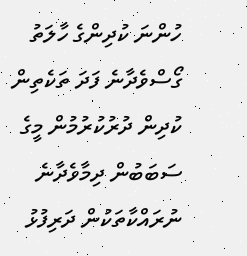ހުންނަ ކުދިންގެ ހާލަތު ގޯސްވެދާނެ ފަދަ ތަކެތިން ކުދިން ދުރުކުރުމުން މީގެ ސަބަބުން ދިމާވެދާނެ ނުރައްކާތަކުން ދަރިފުޅު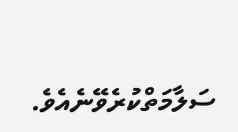ސަލާމަތްކުރެވޭނެއެވެ.